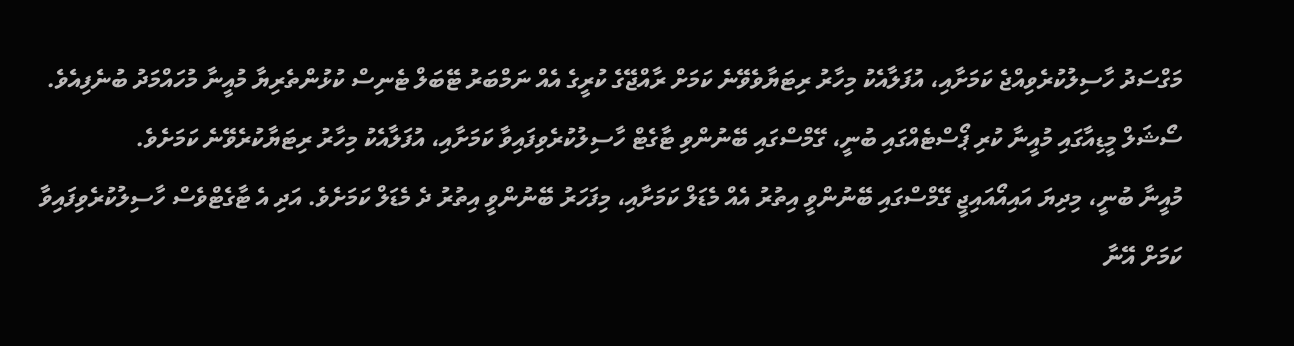މަގްސަދު ހާސިލުކުރެވިއްޖެ ކަމަށާއި، އުފަލާއެކު މިހާރު ރިޓަޔާވެވޭނެ ކަމަށް ރާއްޖޭގެ ކުރީގެ އެއް ނަމްބަރު ޓޭބަލް ޓެނިސް ކުޅުންތެރިޔާ މުއީނާ މުހައްމަދު ބުނެފިއެވެ.
ސޯޝަލް މީޑިއާގައި މުއީނާ ކުރި ޕޯސްޓެއްގައި ބުނީ، ގޭމްސްގައި ބޭނުންވި ޓާގެޓް ހާސިލުކުރެވިފައިވާ ކަމަށާއި، އުފަލާއެކު މިހާރު ރިޓަޔާކުރެވޭނެ ކަމަށެވެ.
މުއީނާ ބުނީ، މިދިޔަ އައިއޯއައިޖީ ގޭމްސްގައި ބޭނުންވީ އިތުރު އެއް މެޑަލް ކަމަށާއި، މިފަހަރު ބޭނުންވީ އިތުރު ދެ މެޑަލް ކަމަށެވެ. އަދި އެ ޓާގެޓްވެސް ހާސިލުކުރެވިފައިވާ ކަމަށް އޭނާ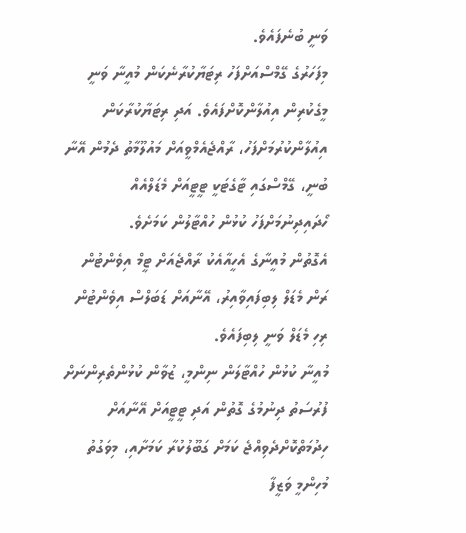ވަނީ ބުނެފައެވެ.
މިފަހަރުގެ ގޭމްސްއަށްފަހު ރިޓަޔާކުރާނެކަން މުއީނާ ވަނީ މީގެކުރިން އިއުލާންކޮށްފައެވެ. އަދި ރިޓަޔާކުރާކަން އިއުލާންކުރުމަށްފަހު، ރާއްޖެއެމްވީއަށް މައުލޫމާތު ދެމުން އޭނާ ބުނީ، ގޭމްސްގައި ޓާގެޓަކީ ޓީޓީއަށް މެޑަލްއެއް ހޯދައިދިނުމަށްފަހު ކުޅުން ހުއްޓާލުން ކަމަށެވެ.
އެގޮތުން މުއީނާގެ އެހީއާއެކު ރާއްޖެއަށް ޓީމް އިވެންޓުން ރަން މެޑަލް ލިބިފައިވާއިރު، އޭނާއަށް ޑަބަލްސް އިވެންޓުން ރިހި މެޑަލް ވަނީ ލިބިފައެވެ.
މުއީނާ ކުޅުން ހުއްޓާލަން ނިންމީ، ޒުވާން ކުޅުންތެރިންނަށް ފުރުސަތު ދިނުމުގެ ގޮތުން އަދި ޓީޓީއަށް އޭނާއަށް ހިދުމަތްކޮށްދެވިއްޖެ ކަމަށް ގަބޫލުކުރާ ކަމަށާއި، މިވަގުތު މުހިންމީ ވަޒީފާ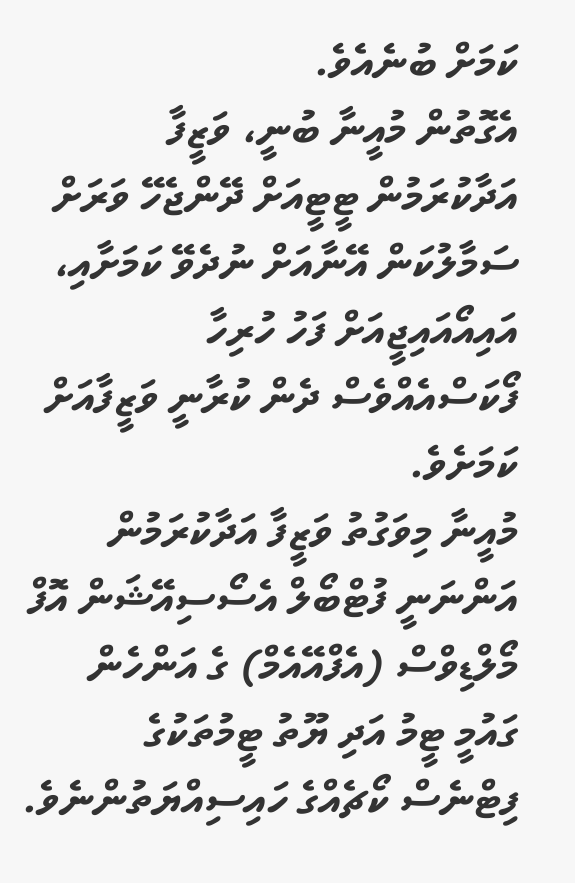ކަމަށް ބުނެއެވެ.
އެގޮތުން މުއީނާ ބުނީ، ވަޒީފާ އަދާކުރަމުން ޓީޓީއަށް ދޭންޖެހޭ ވަރަށް ސަމާލުކަން އޭނާއަށް ނުދެވޭ ކަމަށާއި، އައިއޯއައިޖީއަށް ފަހު ހުރިހާ ފޯކަސްއެއްވެސް ދެން ކުރާނީ ވަޒީފާއަށް ކަމަށެވެ.
މުއީނާ މިވަގުތު ވަޒީފާ އަދާކުރަމުން އަންނަނީ ފުޓްބޯލް އެސޯސިއޭޝަން އޮފް މޯލްޑިވްސް (އެފްއޭއެމް) ގެ އަންހެން ގައުމީ ޓީމު އަދި ޔޫތު ޓީމުތަކުގެ ފިޓްނެސް ކޯޗެއްގެ ހައިސިއްޔަތުންނެވެ.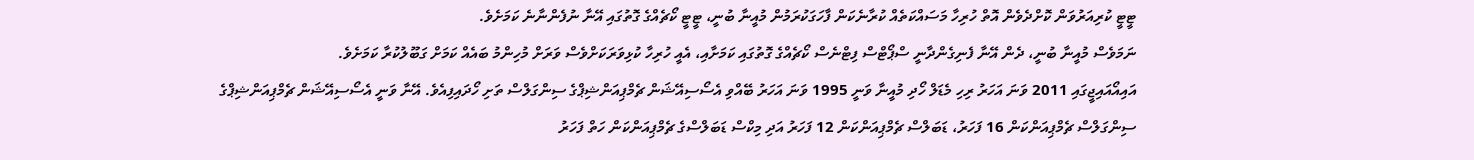ޓީޓީ ކުރިއަރުވަން ކޮށްދެވެން އޮތް ހުރިހާ މަސައްކަތެއް ކުރާނެކަން ފާހަގަކުރަމުން މުއީނާ ބުނީ، ޓީޓީ ކޯޗެއްގެ ގޮތުގައި އޭނާ ނުފެންނާނެ ކަމަށެވެ.
ނަމަވެސް މުއީނާ ބުނީ، ދެން އޭނާ ފެނިގެންދާނީ ސްޕޯޓްސް ފިޓްނެސް ކޯޗެއްގެ ގޮތުގައި ކަމަށާއި، އެއީ ހުރިހާ ކުޅިވަރަކަށްވެސް ވަރަށް މުހިންމު ބައެއް ކަމަށް ގަބޫލުކުރާ ކަމަށެވެ.
އައިއޯއައިޖީގައި 2011 ވަނަ އަހަރު ރިހި މެޑަލް ހޯދި މުއީނާ ވަނީ 1995 ވަނަ އަހަރު ބޭއްވި އެސޯސިއޭޝަން ޗެމްޕިއަންޝިޕްގެ ސިންގަލްސް ތަށި ހޯދައިފިއެވެ. އޭނާ ވަނީ އެސޯސިއޭޝަން ޗެމްޕިއަންޝިޕްގެ ސިންގަލްސް ޗެމްޕިއަންކަން 16 ފަހަރު، ޑަބަލްސް ޗެމްޕިއަންކަން 12 ފަހަރު އަދި މިކްސް ޑަބަލްސްގެ ޗެމްޕިއަންކަން ހަތް ފަހަރު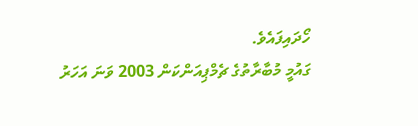ހޯދައިފައެވެ.
ގައުމީ މުބާރާތުގެ ޗެމްޕިއަންކަން 2003 ވަނަ އަހަރު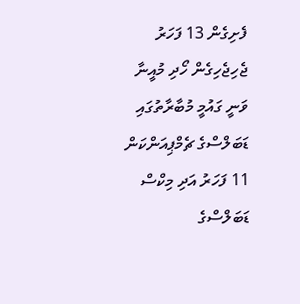ފެށިގެން 13 ފަހަރު ޖެހިޖެހިގެން ހޯދި މުއީނާ ވަނީ ގައުމީ މުބާރާތުގައި ޑަބަލްސްގެ ޗެމްޕިއަންކަން 11 ފަހަރު އަދި މިކްސް ޑަބަލްސްގެ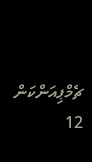ޗެމްޕިއަންކަން 12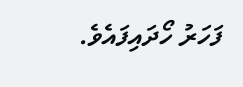ފަހަރު ހޯދައިފައެވެ.